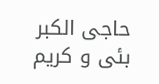حاجی الکبر بئی و کریم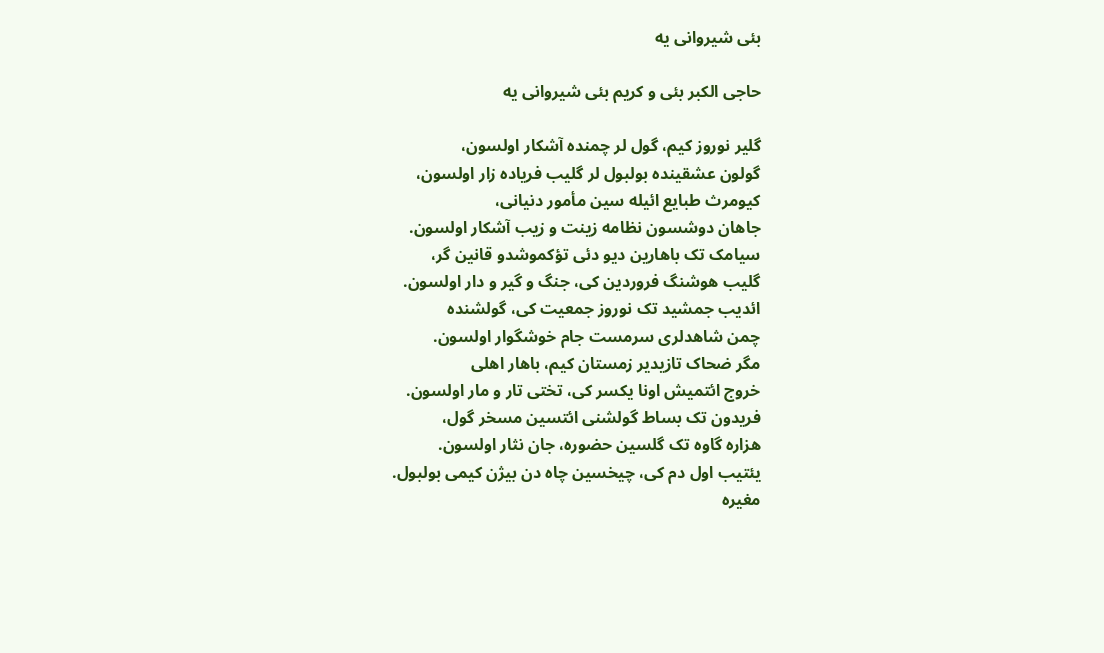بئی شیروانی یه

حاجی الکبر بئی و کریم بئی شیروانی یه

گلیر نوروز کیم، گول لر چمنده آشکار اولسون،
گولون عشقینده بولبول لر گلیب فریاده زار اولسون،
کیومرث طبایع ائیله سین مأمور دنیانی،
جاهان دوشسون نظامه زینت و زیب آشکار اولسون.
سیامک تک باهارین دیو دئی تؤکموشدو قانین گر،
گلیب هوشنگ فروردین کی، جنگ و گیر و دار اولسون.
ائدیب جمشید تک نوروز جمعیت کی، گولشنده
چمن شاهدلری سرمست جام خوشگوار اولسون.
مگر ضحاک تازیدیر زمستان کیم، باهار اهلی
خروج ائتمیش اونا یکسر کی، تختی تار و مار اولسون.
فریدون تک بساط گولشنی ائتسین مسخر گول،
هزاره گاوه تک گلسین حضوره، جان نثار اولسون.
یئتیب اول دم کی، چیخسین چاه دن بیژن کیمی بولبول.
مغیره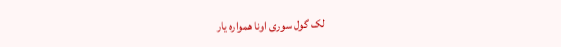لک گول سوری اونا همواره یار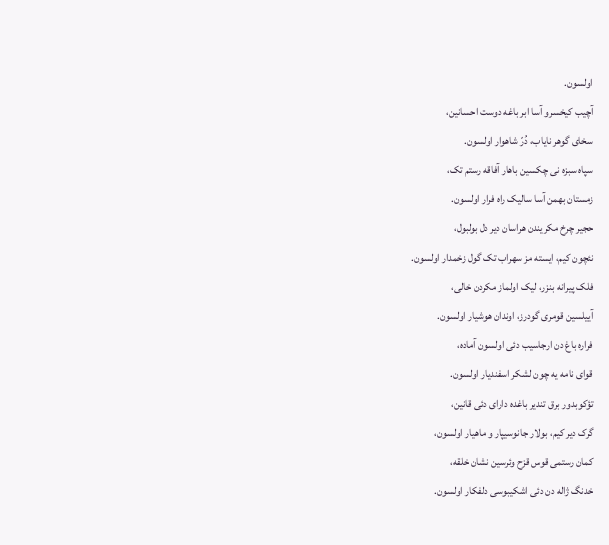اولسون.
آچیب کیخسرو آسا ابر باغه دوست احسانین،
سخای گوهر نایاب، دُرّ شاهوار اولسون.
سپاه سبزه نی چکسین باهار آفاقه رستم تک،
زمستان بهمن آسا سالیک راه فرار اولسون.
حجیر چرخ مکریندن هراسان دیر دل بولبول،
نئچون کیم، ایسته مز سهراب تک گول زخمدار اولسون.
فلک پیرانه بنزر، لیک اولماز مکردن خالی،
آییلسین قومری گودرز، اوندان هوشیار اولسون.
فراره باغ دن ارجاسیب دئی اولسون آماده،
قوای نامه یه چون لشکر اسفندیار اولسون.
تؤکوبدور برق تندیر باغده دارای دئی قانین،
گرک دیر کیم، بولار جانوسیپار و ماهیار اولسون،
کمان رستمی قوس قزح وئرسین نشان خلقه،
خدنگ ژاله دن دئی اشکیبوسی دلفکار اولسون.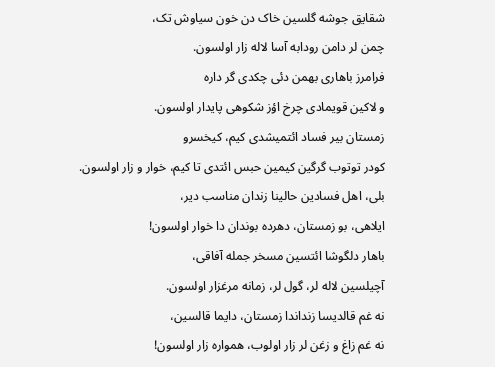شقایق جوشه گلسین خاک دن خون سیاوش تک،
چمن لر دامن رودابه آسا لاله زار اولسون.
فرامرز باهاری بهمن دئی چکدی گر داره
و لاکین قویمادی چرخ اؤز شکوهی پایدار اولسون.
زمستان بیر فساد ائتمیشدی کیم، کیخسرو
کودر توتوب گرگین کیمین حبس ائتدی تا کیم، خوار و زار اولسون.
بلی، اهل فسادین حالینا زندان مناسب دیر،
ایلاهی، بو زمستان، دهرده بوندان دا خوار اولسون!
باهار دلگوشا ائتسین مسخر جمله آفاقی،
آچیلسین لاله لر، گول لر، زمانه مرغزار اولسون.
نه غم قالدیسا زنداندا زمستان، دایما قالسین،
نه غم زاغ و زغن لر زار اولوب، همواره زار اولسون!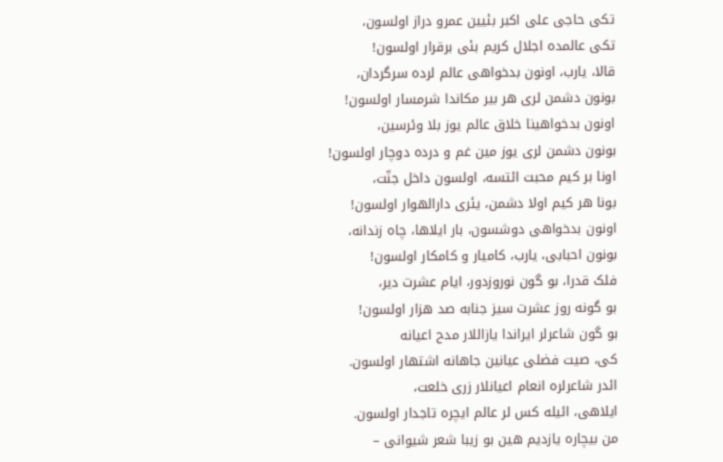تکی حاجی علی اکبر بئیین عمرو دراز اولسون،
تکی عالمده اجلال کریم بئی برقرار اولسون!
قالا، یارب، اونون بدخواهی عالم لرده سرگردان،
بونون دشمن لری هر بیر مکاندا شرمسار اولسون!
اونون بدخواهینا خلاق عالم یوز بلا وئرسین،
بونون دشمن لری یوز مین غم و درده دوچار اولسون!
اونا بر کیم محبت ائتسه، اولسون داخل جنّت،
بونا هر کیم اولا دشمن، یئری دارالهوار اولسون!
اونون بدخواهی دوشسون، بار ایلاها، چاه زندانه،
بونون احبابی، یارب، کامیار و کامکار اولسون!
فلک قدرا، بو گون نوروزدور، ایام عشرت دیر،
بو گونه روز عشرت سیز جنابه صد هزار اولسون!
بو گون شاعرلر ایراندا یازاللار مدح اعیانه
کی، صیت فضلی عیانین جاهانه اشتهار اولسون.
ائدر شاعرلره انعام اعیانلار زری خلعت،
ایلاهی، ائیله کس لر عالم ایچره تاجدار اولسون.
من بیچاره یازدیم هین بو زیبا شعر شیوانی –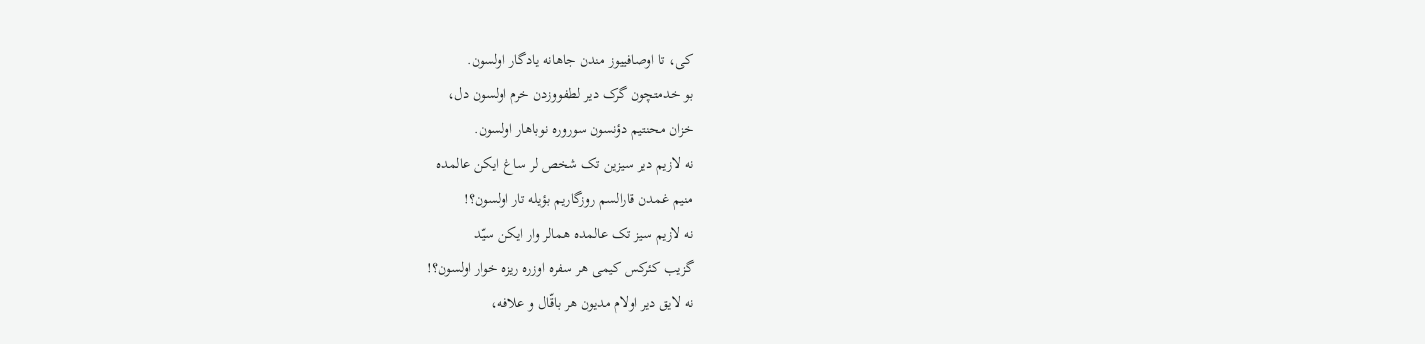کی، تا اوصافییوز مندن جاهانه یادگار اولسون.
بو خدمتچون گرک دیر لطفووزدن خرم اولسون دل،
خزان محنتیم دؤنسون سوروره نوباهار اولسون.
نه لازیم دیر سیزین تک شخص لر ساغ ایکن عالمده
منیم غمدن قارالسم روزگاریم بؤیله تار اولسون؟!
نه لازیم سیز تک عالمده همالر وار ایکن سیّد
گزیب کئرکس کیمی هر سفره اوزره ریزه خوار اولسون؟!
نه لایق دیر اولام مدیون هر باقّال و علافه،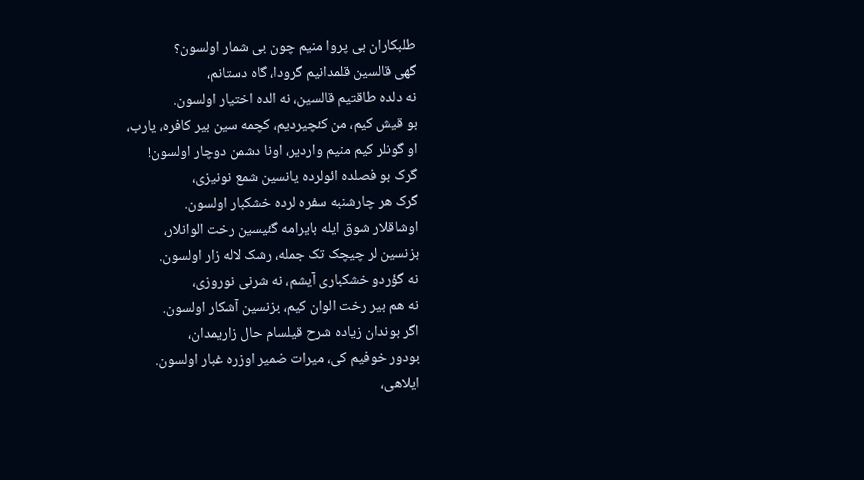طلبکاران بی پروا منیم چون بی شمار اولسون؟
گهی قالسین قلمدانیم گرودا، گاه دستانم،
نه دلده طاقتیم قالسین، نه الده اختیار اولسون.
بو قیش کیم، من کئچیردیم، کچمه سین بیر کافره، یارب،
او گونلر کیم منیم واردیر، اونا دشمن دوچار اولسون!
گرک بو فصلده ائولرده یانسین شمع نونیزی،
گرک هر چارشنبه سفره لرده خشکبار اولسون.
اوشاقلار شوق ایله بایرامه گئیسین رخت الوانلار،
بزنسین لر چیچک تک جمله، رشک لاله زار اولسون.
نه گؤردو خشکباری آیشم، نه شرنی نوروزی،
نه هم بیر رخت الوان کیم، بزنسین آشکار اولسون.
اگر بوندان زیاده شرح قیلسام حال زاریمدان،
بودور خوفیم کی، میرات ضمیر اوزره غبار اولسون.
ایلاهی،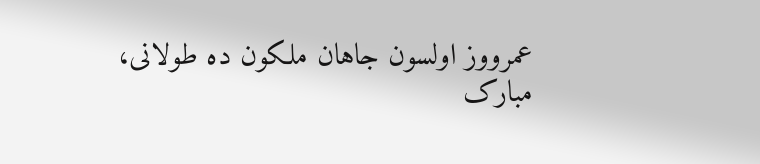عمرووز اولسون جاهان ملکون ده طولانی،
مبارک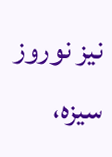نیز نوروز سیزه،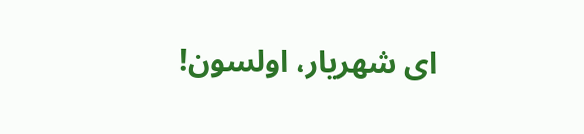ای شهریار، اولسون!